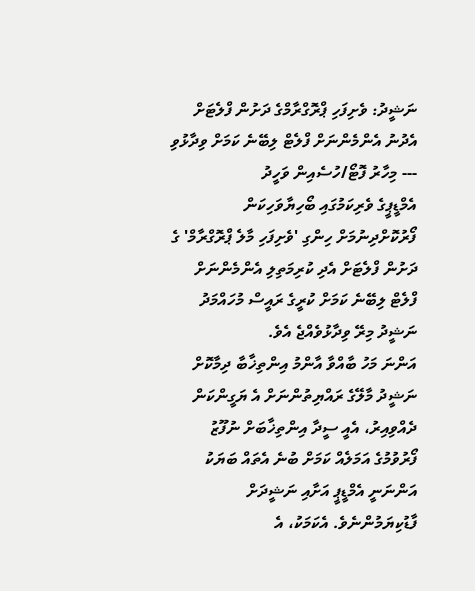ނަޝީދު: ވެށިފަހި ޕްރޮގްރާމްގެ ދަށުން ފްލެޓަށް އެދުނު އެންމެންނަށް ފްލެޓް ލިބޭނެ ކަމަށް ވިދާޅުވި --- މިހާރު ފޮޓޯ/ހުސެއިން ވަހީދު
އެމްޑީޕީގެ ވެރިކަމުގައި ބޯހިޔާވަހިކަން ފޯރުކޮށްދިނުމަށް ހިންގި 'ވެށިފަހި މާލެ ޕްރޮގްރާމް' ގެ ދަށުން ފްލެޓަށް އެދި ކުރިމަތިލި އެންމެންނަށް ފްލެޓް ލިބޭނެ ކަމަށް ކުރީގެ ރައީސް މުހައްމަދު ނަޝީދު މިރޭ ވިދާޅުވެއްޖެ އެވެ.
އަންނަ މަހު ބާއްވާ އާންމު އިންތިޚާބާ ދިމާކޮށް ނަޝީދު މާލޭގެ ރައްޔިތުންނަށް އެ ޔަގީންކަން ދެއްވިއިރު، އެއީ ސީދާ އިންތިޚާބަށް ނުފޫޒު ފޯރުވުމުގެ އަމަލެއް ކަމަށް ބުނެ އެތައް ބަޔަކު އަންނަނީ އެމްޑީޕީ އަށާއި ނަޝީދަށް ފާޑުކިޔަމުންނެވެ. އެކަމަކު، އެ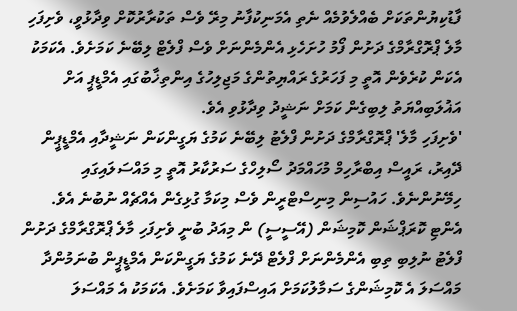ފާޑުކިޔުންތަކަށް ބެއްލެވުމެއް ނެތި އެމަނިކުފާނު މިރޭ ވެސް ތަކުރާރުކޮށް ވިދާޅުވީ، ވެށިފަހި މާލެ ޕްރޮގްރާމްގެ ދަށުން ފޯމު ހުށަހެޅި އެންމެންނަށް ވެސް ފްލެޓް ލިބޭނެ ކަމަށެވެ. އެކަމަކު އެކަން ކުރެވެން އޮތީ މި ފަހަރުގެ ރައްޔިތުންގެ މަޖިލިހުގެ އިންތިޚާބުގައި އެމްޑީޕީ އަށް އަޣުލަބިއްޔަތު ލިބިގެން ކަމަށް ނަޝީދު ވިދާޅުވި އެވެ.
'ވެށިފަހި މާލެ' ޕްރޮގްރާމްގެ ދަށުން ފްލެޓު ލިބޭނެ ކަމުގެ ޔަގީންކަން ނަޝީދާއި އެމްޑީޕީން ދޭއިރު، ރައީސް އިބްރާހިމް މުހައްމަދު ސޯލިހްގެ ސަރުކާރު އޮތީ މި މައްސަލައިގައި ހިމޭނުންނެވެ. ހައުސިން މިނިސްޓްރީން ވެސް މިކަމާ ގުޅިގެން އެއްޗެއް ނުބުނެ އެވެ.
އެންޓި ކޮރަޕްޝަން ކޮމިޝަން (އޭސީސީ) ން މިއަދު ބުނީ ވެށިފަހި މާލެ ޕްރޮގްރާމްގެ ދަށުން ފްލެޓު ނުލިބި ތިބި އެންމެންނަށް ފްލެޓް ދޭނެ ކަމުގެ ޔަގީންކަން އެމްޑީޕީން ބުނަމުންދާ މައްސަލަ އެ ކޮމިޝަންގެ ސަމާލުކަމަށް އައިސްފައިވާ ކަމަށެވެ. އެކަމަކު އެ މައްސަލަ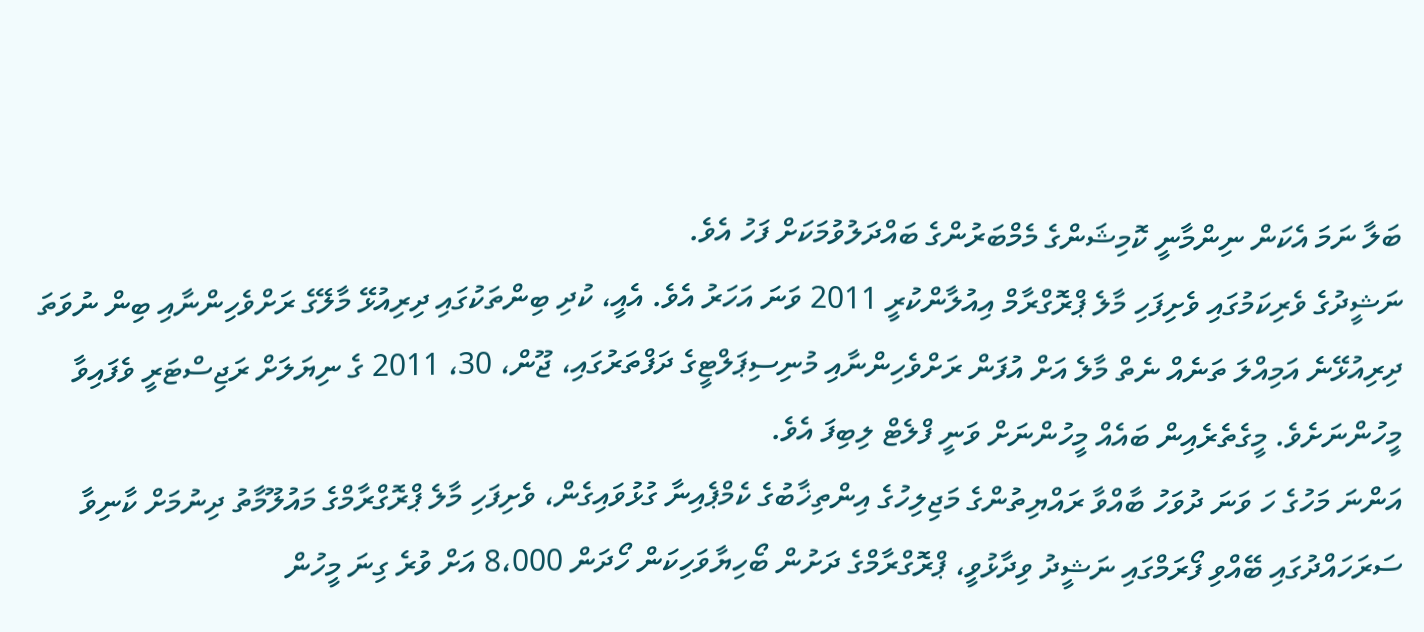ބަލާ ނަމަ އެކަން ނިންމާނީ ކޮމިޝަންގެ މެމްބަރުންގެ ބައްދަލުވުމަކަށް ފަހު އެވެ.
ނަޝީދުގެ ވެރިކަމުގައި ވެށިފަހި މާލެ ޕްރޮގްރާމް އިއުލާންކުރީ 2011 ވަނަ އަހަރު އެވެ. އެއީ، ކުދި ބިންތަކުގައި ދިރިއުޅޭ މާލޭގެ ރަށްވެހިންނާއި ބިން ނުވަތަ ދިރިއުޅޭނެ އަމިއްލަ ތަނެއް ނެތް މާލެ އަށް އުފަން ރަށްވެހިންނާއި މުނިސިޕަލްޓީގެ ދަފްތަރުގައި، ޖޫން، 30، 2011 ގެ ނިޔަލަށް ރަޖިސްޓަރީ ވެފައިވާ މީހުންނަށެވެ. މީގެތެރެއިން ބައެއް މީހުންނަށް ވަނީ ފްލެޓް ލިބިފަ އެވެ.
އަންނަ މަހުގެ ހަ ވަނަ ދުވަހު ބާއްވާ ރައްޔިތުންގެ މަޖިލިހުގެ އިންތިޚާބުގެ ކެމްޕެއިނާ ގުޅުވައިގެން، ވެށިފަހި މާލެ ޕްރޮގްރާމްގެ މައުލޫމާތު ދިނުމަށް ކާނިވާ ސަރަހައްދުގައި ބޭއްވި ފޯރަމްގައި ނަޝީދު ވިދާޅުވީ، ޕްރޮގްރާމްގެ ދަށުން ބޯހިޔާވަހިކަން ހޯދަން 8،000 އަށް ވުރެ ގިނަ މީހުން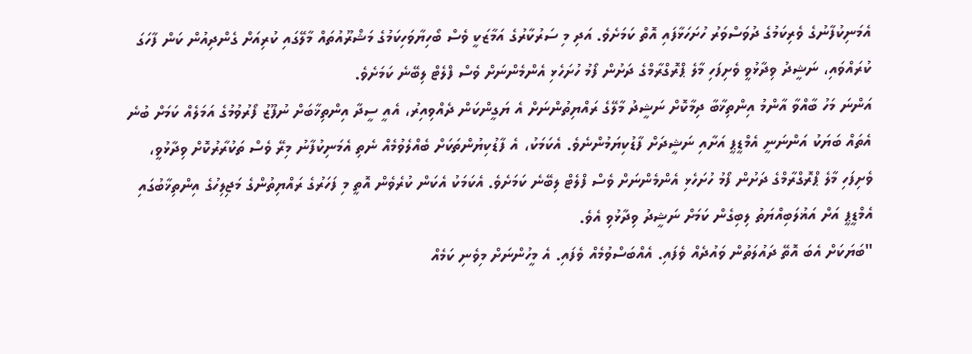އެމަނިކުފާނުގެ ވެރިކަމުގެ ދުވަސްވަރު ހުށަހަޅާފައި އޮތް ކަމަށެވެ. އަދި މި ސަރުކާރުގެ އަމާޒަކީ ވެސް ބޯހިޔާވަހިކަމުގެ މަޝްރޫއުތައް މާލޭގައި ކުރިއަށް ގެންދިއުން ކަން ފާހަގަ ކުރައްވައި، ނަޝީދު ވިދާޅުވީ ވެށިފަހި މާލެ ޕްރޮގްރާމްގެ ދަށުން ފޯމު ހުށަހެޅި އެންމެންނަށް ވެސް ފްލެޓް ލިބޭނެ ކަމަށެވެ.
އަންނަ މަހު ބާއްވާ އާންމު އިންތިޚާބާ ދިމާކޮށް ނަޝީދު މާލޭގެ ރައްޔިތުންނަށް އެ ޔަގީންކަން ދެއްވިއިރު، އެއީ ސީދާ އިންތިޚާބަށް ނުފޫޒު ފޯރުވުމުގެ އަމަލެއް ކަމަށް ބުނެ އެތައް ބަޔަކު އަންނަނީ އެމްޑީޕީ އަށާއި ނަޝީދަށް ފާޑުކިޔަމުންނެވެ. އެކަމަކު، އެ ފާޑުކިޔުންތަކަށް ބެއްލެވުމެއް ނެތި އެމަނިކުފާނު މިރޭ ވެސް ތަކުރާރުކޮށް ވިދާޅުވީ، ވެށިފަހި މާލެ ޕްރޮގްރާމްގެ ދަށުން ފޯމު ހުށަހެޅި އެންމެންނަށް ވެސް ފްލެޓް ލިބޭނެ ކަމަށެވެ. އެކަމަކު އެކަން ކުރެވެން އޮތީ މި ފަހަރުގެ ރައްޔިތުންގެ މަޖިލިހުގެ އިންތިޚާބުގައި އެމްޑީޕީ އަށް އަޣުލަބިއްޔަތު ލިބިގެން ކަމަށް ނަޝީދު ވިދާޅުވި އެވެ.
"ބަޔަކަށް އެބަ އޮތޭ ދައުލަތުން ވައުދެއް ވެފައި. އެއްބަސްވުމެއް ވެފައި. އެ މީހުންނަށް މިވެނި ކަމެއް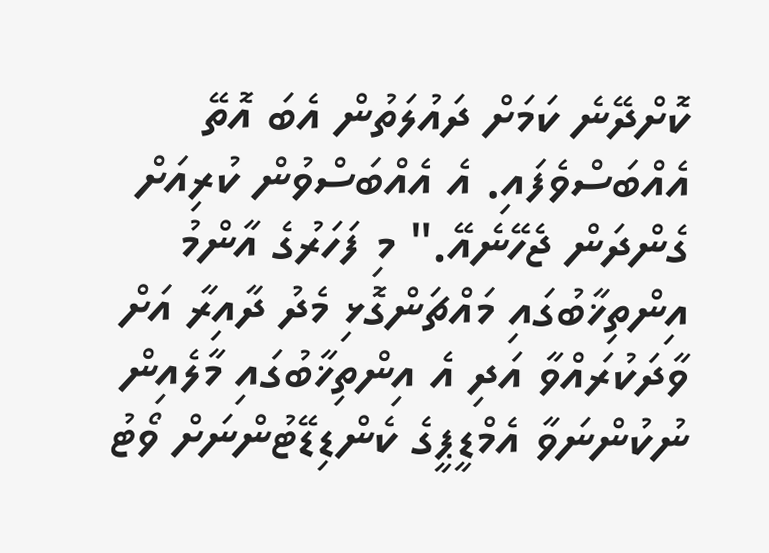ކޮށްދޭނެ ކަމަށް ދައުލަތުން އެބަ އޮތޭ އެއްބަސްވެފައި. އެ އެއްބަސްވުން ކުރިއަށް ގެންދަން ޖެހޭނެއޭ." މި ފަހަރުގެ އާންމު އިންތިޚާބުގައި މައްޗަންގޮޅި މެދު ދާއިރާ އަށް ވާދަކުރައްވާ އަދި އެ އިންތިޚާބުގައި މާލެއިން ނުކުންނަވާ އެމްޑީޕީގެ ކެންޑިޑޭޓުންނަށް ވޯޓު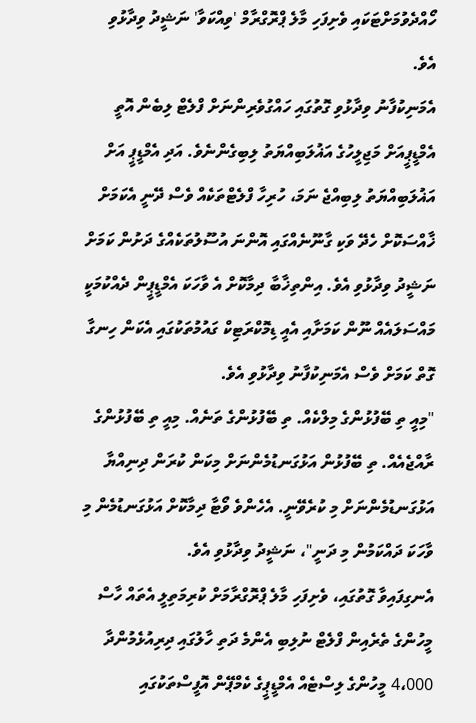ހޯއްދެވުމަށްޓަކައި ވެށިފަހި މާލެ ޕްރޮގްރާމް 'ވިއްކަވާ' ނަޝީދު ވިދާޅުވި އެވެ.
އެމަނިކުފާނު ވިދާޅުވި ގޮތުގައި ހައްގުވެރިންނަށް ފްލެޓް ލިބެން އޮތީ އެމްޑީޕީއަށް މަޖިލީހުގެ އަޣުލަބިއްޔަތު ލިބިގެންނެވެ. އަދި އެމްޑީޕީ އަށް އަޣުލަބިއްޔަތު ލިބިއްޖެ ނަމަ، ހުރިހާ ފްލެޓްތަކެއް ވެސް ދޭނީ އެކަމަށް ޚާއްސަކޮށް ހެދޭ ވަކި ގާނޫނެއްގައި އޮންނަ އުސޫލުތަކެއްގެ ދަށުން ކަމަށް ނަޝީދު ވިދާޅުވި އެވެ. އިންތިޚާބާ ދިމާކޮށް އެ ވާހަކަ އެމްޑީޕީން ދެއްކުމަކީ މައްސަލައެއް ނޫން ކަމަށާއި އެއީ ޑިމޮކްރަޓިކް ގައުމުތަކުގައި އެކަން ހިނގާ ގޮތް ކަމަށް ވެސް އެމަނިކުފާނު ވިދާޅުވި އެވެ.
"މިއީ ތި ބޭފުޅުންގެ މިލްކެއް. ތި ބޭފުޅުންގެ ތަނެއް. މިއީ ތި ބޭފުޅުންގެ ރާއްޖެއެއް. ތި ބޭފުޅުން އަޅުގަނޑުމެންނަށް މިކަން ކުރަން ދިނިއްޔާ އަޅުގަނޑުމެންނަށް މި ކުރެވޭނީ. އެހެންވެ ވޯޓާ ދިމާކޮށް އަޅުގަނޑުމެން މި ވާހަކަ ދައްކަމުން މި ދަނީ"، ނަޝީދު ވިދާޅުވި އެވެ.
އެނގިފައިވާ ގޮތުގައި، ވެށިފަހި މާލެ ޕްރޮގްރާމަށް ކުރިމަތިލީ އެތައް ހާސް މީހުންގެ ތެރެއިން ފްލެޓް ނުލިބި އެންމެ ދަތި ހާލުގައި ދިރިއުޅެމުންދާ 4،000 މީހުންގެ ލިސްޓެއް އެމްޑީޕީގެ ކެމްޕޭން އޮފީސްތަކުގައި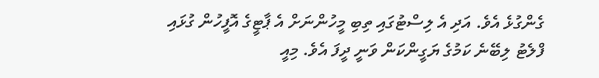ގެންގުޅެ އެވެ. އަދި އެ ލިސްޓުގައި ތިބި މީހުންނަށް އެ ޕާޓީގެ އޮފީހުން ގުޅައި ފްލެޓު ލިބޭނެ ކަމުގެ ޔަގީންކަން ވަނީ ދީފަ އެވެ. މިއީ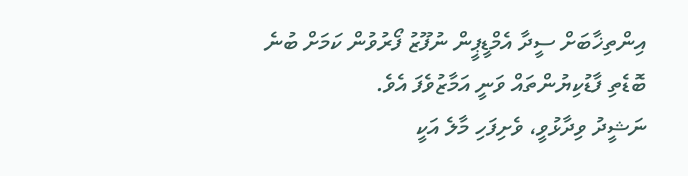އިންތިޚާބަށް ސީދާ އެމްޑީޕީން ނުފޫޒު ފޯރުވުން ކަމަށް ބުނެ ބޮޑެތި ފާޑުކިޔުންތައް ވަނީ އަމާޒުވެފަ އެވެ.
ނަޝީދު ވިދާޅުވީ، ވެށިފަހި މާލެ އަކީ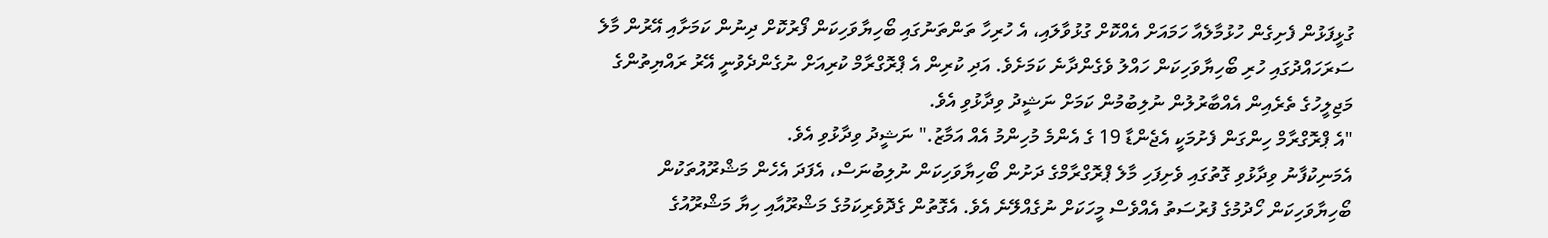ގުޅީފަޅުން ފެށިގެން ހުޅުމާލެއާ ހަމައަށް އެއްކޮށް ގުޅުވާލައި، އެ ހުރިހާ ތަންތަނުގައި ބޯހިޔާވަހިކަން ފޯރުކޮށް ދިނުން ކަމަށާއި އޭރުން މާލެ ސަރަހައްދުގައި ހުރި ބޯހިޔާވަހިކަން ހައްލު ވެގެންދާނެ ކަމަށެވެ. އަދި ކުރިން އެ ޕްރޮގްރާމް ކުރިއަށް ނުގެންދެވުނީ އޭރު ރައްޔިތުންގެ މަޖިލީހުގެ ތެރެއިން އެއްބާރުލުން ނުލިބުމުން ކަމަށް ނަޝީދު ވިދާޅުވި އެވެ.
"އެ ޕްރޮގްރާމް ހިންގަން ފެށުމަކީ އެޖެންޑާ 19 ގެ އެންމެ މުހިންމު އެއް އަމާޒު." ނަޝީދު ވިދާޅުވި އެވެ.
އެމަނިކުފާނު ވިދާޅުވި ގޮތުގައި ވެށިފަހި މާލެ ޕްރޮގްރާމްގެ ދަށުން ބޯހިޔާވަހިކަން ނުލިބުނަސް، އެފަދަ އެހެން މަޝްރޫއުތަކުން ބޯހިޔާވަހިކަން ހޯދުމުގެ ފުރުސަތު އެއްވެސް މީހަކަށް ނުގެއްލޭނެ އެވެ. އެގޮތުން ގެދޮވެރިކަމުގެ މަޝްރޫއާއި ހިޔާ މަޝްރޫއުގެ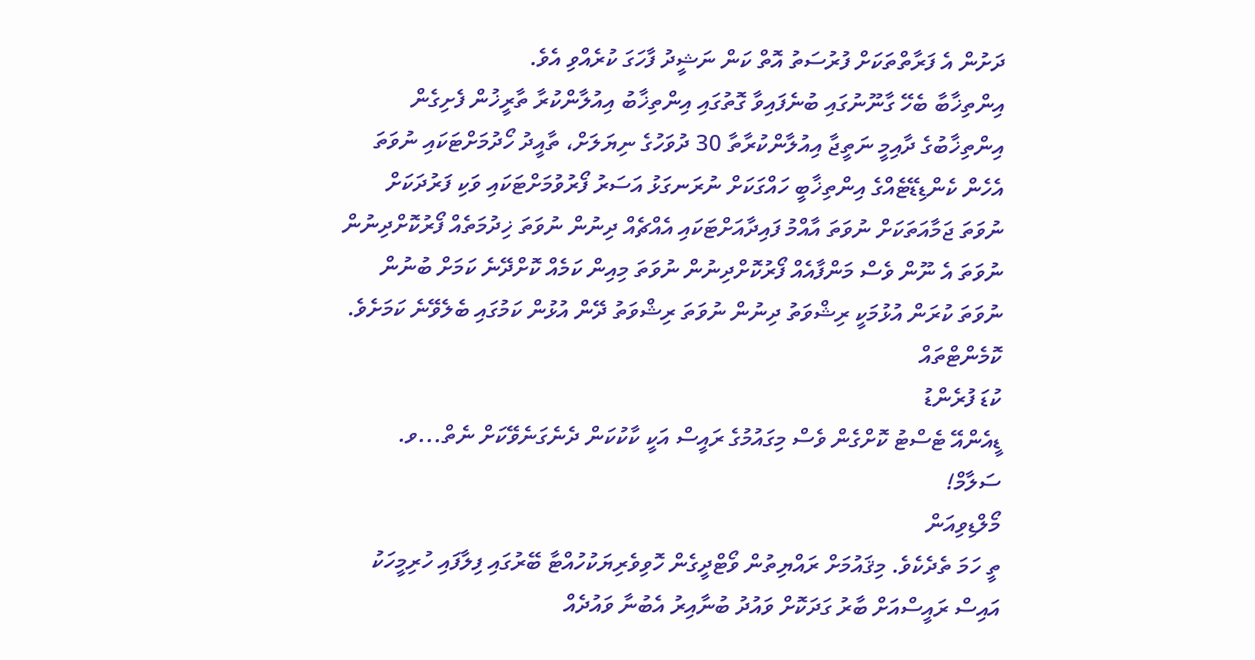ދަށުން އެ ފަރާތްތަކަށް ފުރުސަތު އޮތް ކަން ނަޝީދު ފާހަގަ ކުރެއްވި އެވެ.
އިންތިޚާބާ ބެހޭ ގާނޫނުގައި ބުނެފައިވާ ގޮތުގައި އިންތިޚާބު އިއުލާންކުރާ ތާރީޚުން ފެށިގެން އިންތިޚާބުގެ ދާއިމީ ނަތީޖާ އިއުލާންކުރާތާ 30 ދުވަހުގެ ނިޔަލަށް، ތާއީދު ހޯދުމަށްޓަކައި ނުވަތަ އެހެން ކެންޑިޑޭޓެއްގެ އިންތިޚާބީ ހައްގަކަށް ނުރަނގަޅު އަސަރު ފޯރުވުމަށްޓަކައި ވަކި ފަރުދަކަށް ނުވަތަ ޖަމާއަތަކަށް ނުވަތަ އާއްމު ފައިދާއަށްޓަކައި އެއްޗެއް ދިނުން ނުވަތަ ޚިދުމަތެއް ފޯރުކޮށްދިނުން ނުވަތަ އެ ނޫން ވެސް މަންފާއެއް ފޯރުކޮށްދިނުން ނުވަތަ މިއިން ކަމެއް ކޮށްދޭނެ ކަމަށް ބުނުން ނުވަތަ ކުރަން އުޅުމަކީ ރިޝްވަތު ދިނުން ނުވަތަ ރިޝްވަތު ދޭން އުޅުން ކަމުގައި ބެލެވޭނެ ކަމަށެވެ.
ކޮމެންޓްތައް
ކުޑަ ފުރެންޑު
ޑީއެންއޭ ޓެސްޓު ކޮށްގެން ވެސް މިގައުމުގެ ރައީސް އަކީ ކާކުކަން ދެނެގަނެވޭކަށް ނެތް...ވ. ސަލާމް!
މޯލްޑިވިއަން
ތީ ހަމަ ތެދެކެވެ. މިޤައުމަށް ރައްޔިތުން ވޯޓްދީގެން ހޮވިވެރިޔަކުހުއްޓާ ބޭރުގައި ފިލާފައި ހުރިމީހަކު އައިސް ރައީސްއަށް ބާރު ގަދަކޮށް ވައުދު ބުނާއިރު އެބުނާ ވައުދެއް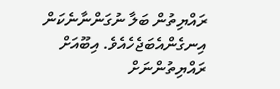ރައްޔިތުން ބަލާ ނުގަންނާނެކަން އިނގެންއެބަޖެހެއެވެ. އިބޫއަށް ރައްޔިތުންނަށް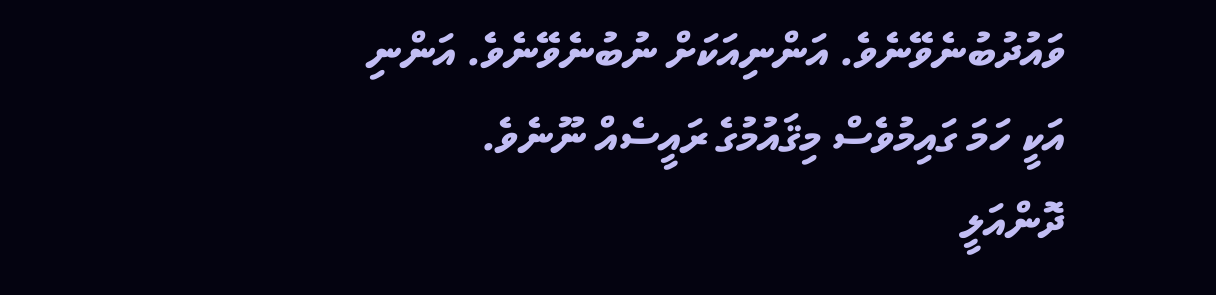ވައުދުބުނެވޭނެވެ. އަންނިއަކަށް ނުބުނެވޭނެވެ. އަންނި އަކީ ހަމަ ގައިމުވެސް މިޤައުމުގެ ރައީސެއް ނޫނެވެ.
ދޮންއަލީ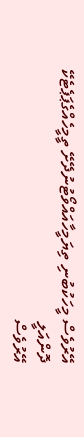އޭރުވެސް މީހަކުބުނި ތިޔަމީހާއައްވޯޓުނުދޭށޭ ތީމީހެއްގެޕަޕެޓެކޭ
ދޮންއަލީ
އޭރުވެސް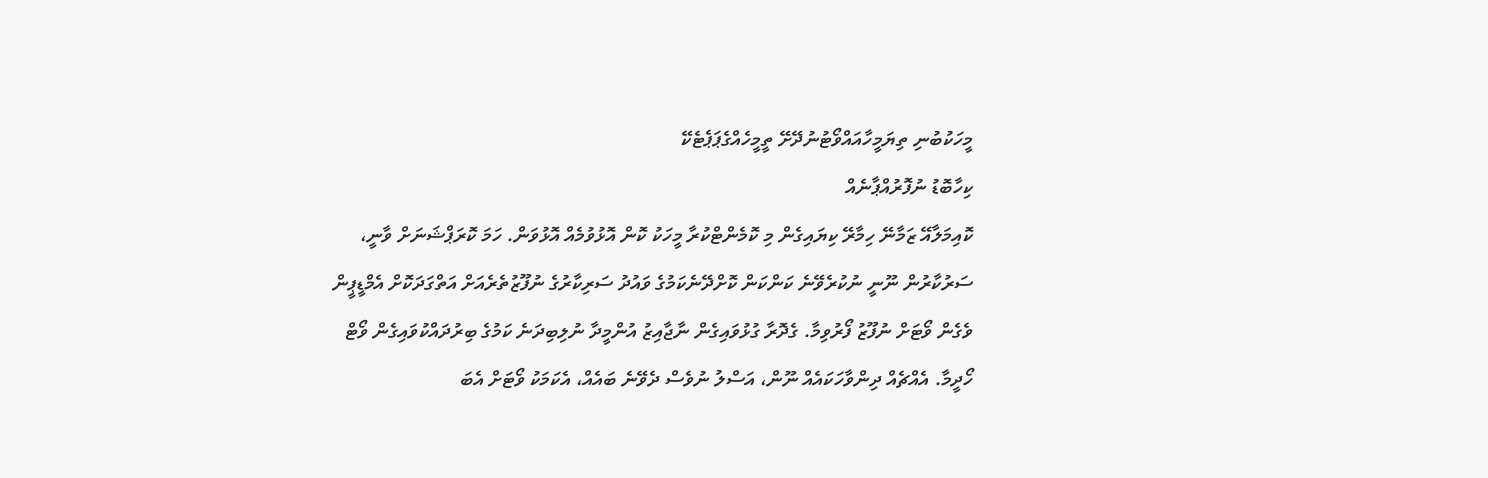މީހަކުބުނި ތިޔަމީހާއައްވޯޓުނުދޭށޭ ތީމީހެއްގެޕަޕެޓެކޭ
ކިހާބޮޑު ނުފޮރުއްޕާނެއް
ކޮއިމަލާއޭ ޒަމާނޭ ހިމާރޭ ކިޔައިގެން މި ކޮމެންޓްކުރާ މީހަކު ކޮން އޮޅުވުމެއް އޮޅުވަން. ހަމަ ކޮރަޕްޝަނަށް ވާނީ، ސަރުކާރުން ނޫނީ ނުކުރެވޭނެ ކަންކަން ކޮށްދޭނެކަމުގެ ވައުދު ސަރިކާރުގެ ނުފޫޒުތެރެއަށް އަތްގަދަކޮށް އެމްޑީޕީން ވެގެން ވޯޓަށް ނުފޫޒު ފޯރުވިމާ. ގެދޮރާ ގުޅުވައިގެން ނާޖާއިޒު އުންމީދާ ނުލިބިދަނެ ކަމުގެ ބިރުދައްކުވައިގެން ވޯޓް ހޯދީމާ. އެއްޗެއް ދިންވާހަކައެއް ނޫން، އަސްލު ނުވެސް ދެވޭނެ ބައެއް، އެކަމަކު ވޯޓަށް އެބަ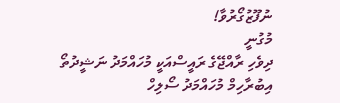ނުފޫޒުގޯރުވާ!
މުގުނީ
ދިވެހި ރާއްޖޭގެ ރައީސްއަކީ މުހައްމަދު ނަޝީދުތޯ އިބުރާހިމް މުހައްމަދު ސޯލިހް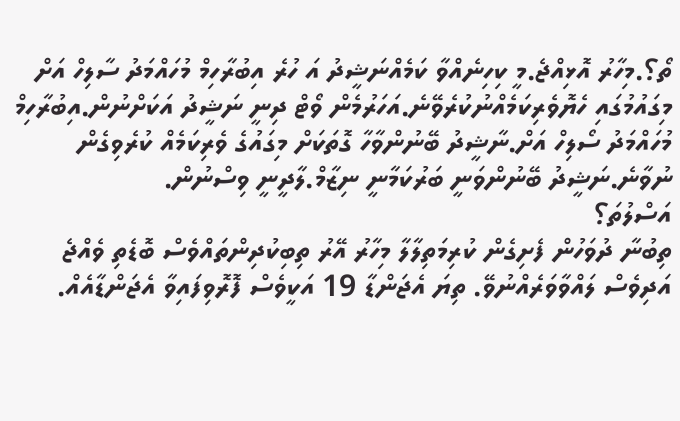ތޯ؟.މިހާރު އޮޅިއްޖެ.މީ ކިހިނެއްވާ ކަމެއްނަޝީދު އަ ހުރެ އިބުރާހިމް މުހައްމަދު ސާލިހް އަށް މިގައުމުގައި ހެޔޮވެރިކަމެއްނުކުރެވޭނެ.އަހަރުމެން ވޯޓް ދިނީ ނަޝީދު އަކަށްނުން.އިބުރާހިމް މުހައްމަދު ސޯލިހް އަށް.ނާޝީދު ބޭނުންވާހާ ގޮތަކަށް މިގައުގެ ވެރިކަމެއް ކުރެވިގެން ނުވާނެ.ނަޝީދު ބޭނުންވަނީ ބަރުކަމާނީ ނިޒާމް.ލާދީނީ ވިސްނުން.
އަސްލުތަ؟
ތިބުނާ ދުވަހުން ފެށިގެން ކުރިމަތިލާލާ މިހާރު އޭރު ތިބިކުދިންތައްވެސް ބޮޑެތި ވެއްޖެ އަދިވެސް ލައްވާވަރެއްނުވޭ. ތިޔަ އެޖަންޑާ 19 އަކީވެސް ފޮރޮވިފައިވާ އެޖަންޑާއެއް.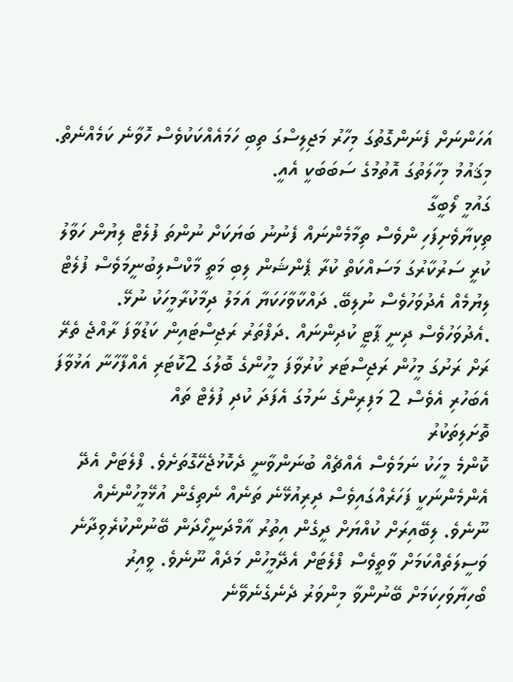އަހަންނަށް ފެނަންގޮތުގަ މިހާރު މަޖިލިސްގަ ތިބި ހަމައެއްކަކުވެސް ހޮވާނެ ކަމެއްނެތް. މިޤައުމު މިހާލަތުގަ އޮތުމުގެ ސަބަބަކީ އެއީ.
ގައުމީ ލޯބީގާ
ތިކިޔާވެށިފަހި ންވެސް ތިމާމެންނައް ފެނުނު ބަޔަކަށް ނުންތަ ފުލެޓް ލިޔުން ހަވާލު ކުރީ ސަރުކާރުގަ މަސައްކަތް ކުރާ ޕެންޝަން ލިބި މަތީ މާކްސްލިބުނީމަވެސް ފުލެޓް ލިޔުމެއް އެދުވަހުވެސް ނުލިބޭ. ދައްކާވާހަކަޔާ އަމަލު ދިމާކުރާމީހަކު ނުޅޭ. .އެދުވަހުވެސް ދިނީ ޕާޓީ ކުދިންނައް .ދަފްތަރު ރަޖިސްޓައިން ކަޑުވާފަ ރާއްޖެ ތެރޭ ރަށް ރަށުގަ މީހުން ރަޖިސްޓަރ ކުރުވާފަ މީހުންގެ ބޮލުގަ 2ކޮޓަރި އެއްފާހާނާ އަޅުވާފަ އެބަހުރި އެވެސް 2 މަފިރިންގެ ނަމުގަ އެފަދަ ކުދި ފުލެޓް ތައް
ތޮށަލިތަކުރު
ކޮންމެ މީހަކު ނަމަވެސް އެއްޗެއް ބުނަންވާނީ ދެކޮޅުޖެހޭގޮތަށެވެ. ފްލެޓަށް އެދޭ އެންމެންނަކީ ފަހަރެއްގައިވެސް ދިރިއުޅޭނެ ތަނެއް ނެތިގެން އުޅޭމީހުންނެއް ނޫނެވެ. ލިބޭއިރަށް ކުއްޔަށް ދީގެން އިތުރު އާމްދަނީހޯދަން ބޭނުންކުރެވިދާނެ ވަސީލަތެއްކަމަށް ވާތީވެސް ފްލެޓަށް އެދޭމީހުން މަދެއް ނޫނެވެ. ވީއިރު ބޯހިޔާވަހިކަމަށް ބޭނުންވާ މިންވަރު ދެނެގެނެވޭނެ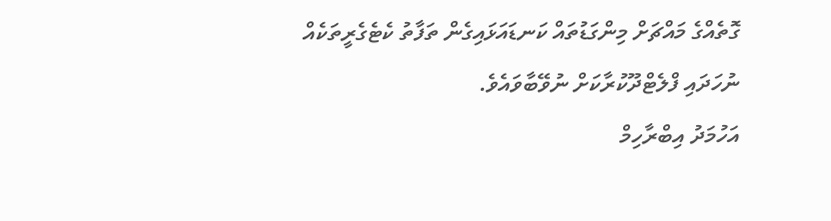ގޮތެއްގެ މައްޗަށް މިންގަޑުތައް ކަނޑައަޅައިގެން ތަފާތު ކެޓެގެރީތަކެއް ނުހަދައި ފްލެޓްދޫކުރާކަށް ނުވޭބާވައެވެ.
އަހުމަދު އިބްރާހިމް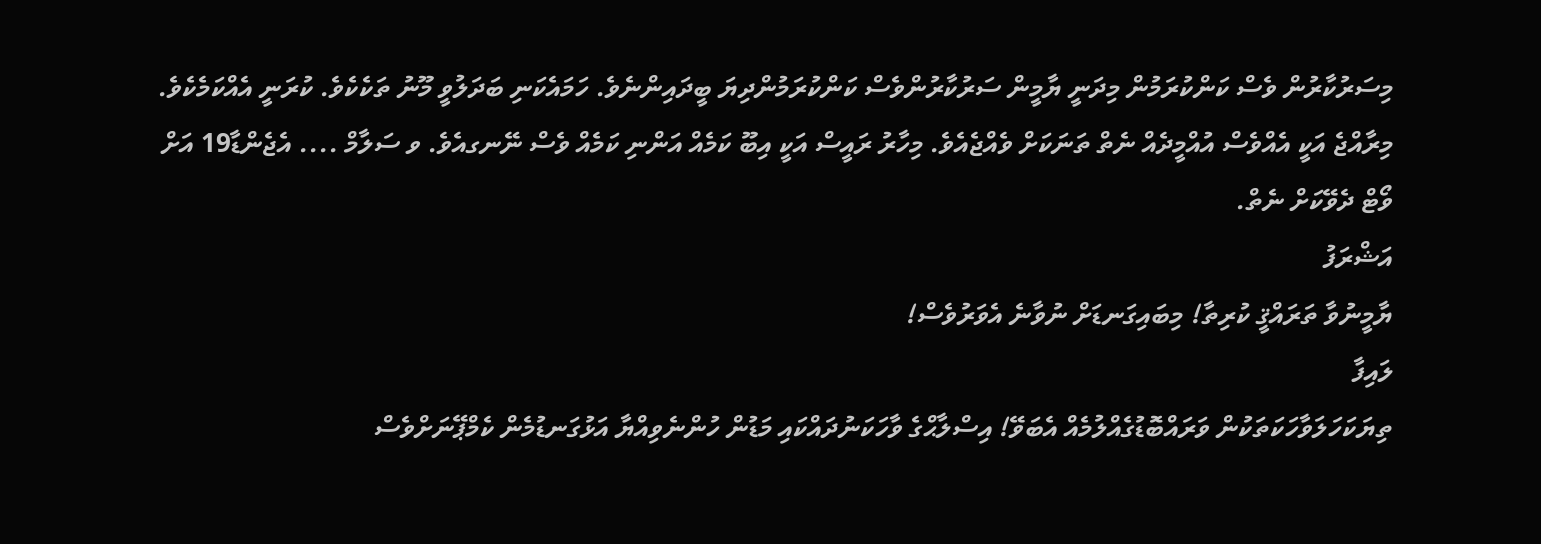މިސަރުކާރުން ވެސް ކަންކުރަމުން މިދަނީ ޔާމީން ސަރުކާރުންވެސް ކަންކުރަމުންދިޔަ ބީދައިންނެވެ. ހަމައެކަނި ބަދަލުވީ މޫނު ތަކެކެވެ. ކުރަނީ އެއްކަމެކެވެ. މިރާއްޖެ އަކީ އެއްވެސް އުއްމީދެއް ނެތް ތަނަކަށް ވެއްޖެއެވެ. މިހާރު ރައީސް އަކީ އިބޫ ކަމެއް އަންނި ކަމެއް ވެސް ނޭނގއެވެ. ވ ސަލާމް .... އެޖެންޑާ19 އަށް ވޯޓް ދެވޭކަށް ނެތް.
އަޝްރަފު
ޔާމީނުވާ ތަރައްޤީ ކުރިތާ! މިބައިގަނޑަށް ނުވާނެ އެވަރުވެސް!
ލައިފާ
ތިޔަކަހަލަވާހަކަތަކުން ވަރައްބޮޑުގެއްލުމެއް އެބަވޭ! އިސްލާޙްގެ ވާހަކަނުދައްކައި މަޑުން ހުންނެވިއްޔާ އަޅުގަނޑުމެން ކެމްޕޭނަށްވެސް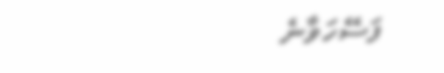ފަސޭހަވާނެ